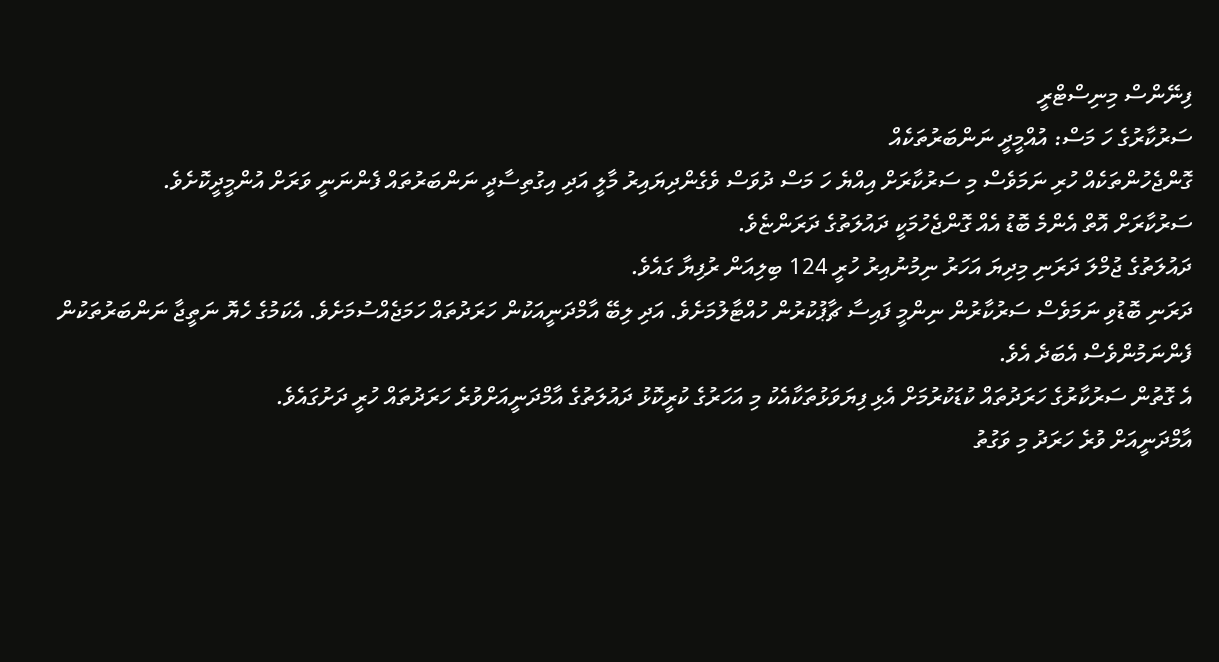ފިނޭންސް މިނިސްޓްރީ
ސަރުކާރުގެ ހަ މަސް: އުއްމީދީ ނަންބަރުތަކެއް
ގޮންޖެހުންތަކެއް ހުރި ނަމަވެސް މި ސަރުކާރަށް އިއްޔެ ހަ މަސް ދުވަސް ވެގެންދިޔައިރު މާލީ އަދި އިގުތިސާދީ ނަންބަރުތައް ފެންނަނީ ވަރަށް އުންމީދީކޮށެވެ.
ސަރުކާރަށް އޮތް އެންމެ ބޮޑު އެއް ގޮންޖެހުމަކީ ދައުލަތުގެ ދަރަންޏެވެ.
ދައުލަތުގެ ޖުމްލަ ދަރަނި މިދިޔަ އަހަރު ނިމުނުއިރު ހުރީ 124 ބިލިއަން ރުފިޔާ ގައެވެ.
ދަރަނި ބޮޑުވި ނަމަވެސް ސަރުކާރުން ނިންމީ ފައިސާ ޗާޕުކުރުން ހުއްޓާލުމަށެވެ. އަދި ލިބޭ އާމްދަނީއަކުން ހަރަދުތައް ހަމަޖެއްސުމަށެވެ. އެކަމުގެ ހެޔޮ ނަތީޖާ ނަންބަރުތަކުން ފެންނަމުންވެސް އެބަދެ އެވެ.
އެ ގޮތުން ސަރުކާރުގެ ހަރަދުތައް ކުޑަކުރުމަށް އެޅި ފިޔަވަޅުތަކާއެކު މި އަހަރުގެ ކުރީކޮޅު ދައުލަތުގެ އާމްދަނީއަށްވުރެ ހަރަދުތައް ހުރީ ދަށުގައެވެ.
އާމްދަނީއަށް ވުރެ ހަރަދު މި ވަގުތު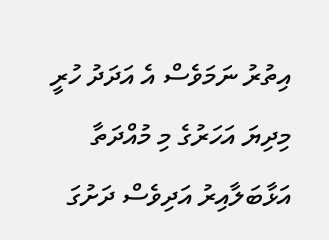އިތުރު ނަމަވެސް އެ އަދަދު ހުރީ މިދިޔަ އަހަރުގެ މި މުއްދަތާ އަޅާބަލާއިރު އަދިވެސް ދަށުގަ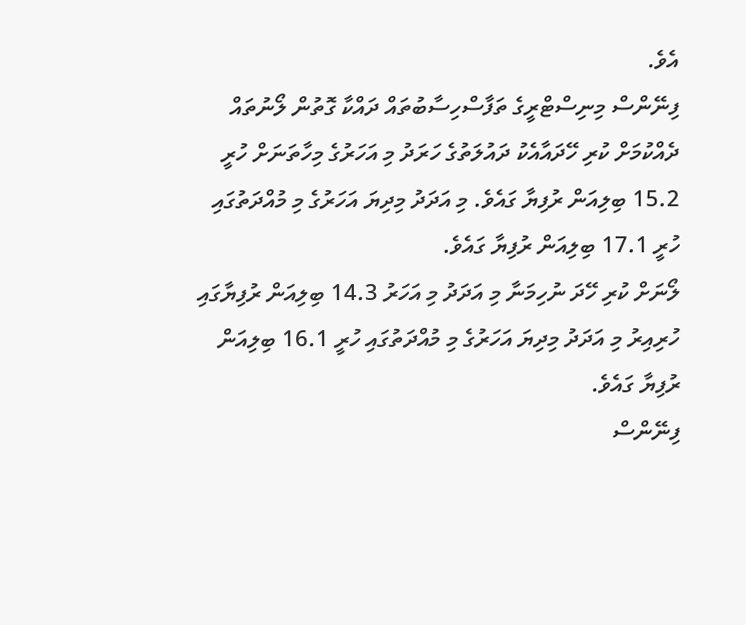އެވެ.
ފިނޭންސް މިނިސްޓްރީގެ ތަފާސްހިސާބުތައް ދައްކާ ގޮތުން ލޯނުތައް ދެއްކުމަށް ކުރި ހޭދައާއެކު ދައުލަތުގެ ހަރަދު މި އަހަރުގެ މިހާތަނަށް ހުރީ 15.2 ބިލިއަން ރުފިޔާ ގައެވެ. މި އަދަދު މިދިޔަ އަހަރުގެ މި މުއްދަތުގައި ހުރީ 17.1 ބިލިއަން ރުފިޔާ ގައެވެ.
ލޯނަށް ކުރި ހޭދަ ނުހިމަނާ މި އަދަދު މި އަހަރު 14.3 ބިލިއަން ރުފިޔާގައި ހުރިއިރު މި އަދަދު މިދިޔަ އަހަރުގެ މި މުއްދަތުގައި ހުރީ 16.1 ބިލިއަން ރުފިޔާ ގައެވެ.
ފިނޭންސް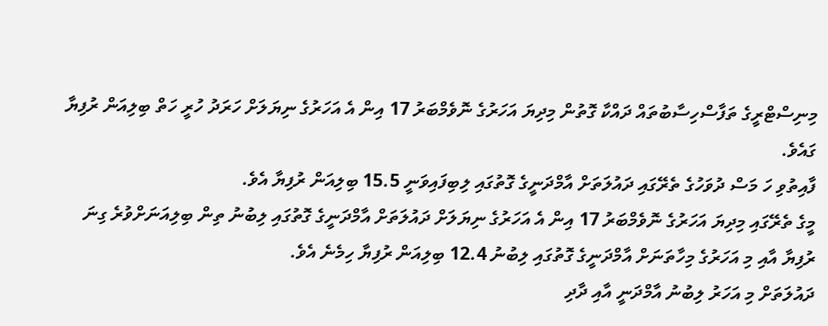މިނިސްޓްރީގެ ތަފާސްހިސާބުތައް ދައްކާ ގޮތުން މިދިޔަ އަހަރުގެ ނޮވެމްބަރު 17 އިން އެ އަހަރުގެ ނިޔަލަށް ހަރަދު ހުރީ ހަތް ބިލިއަން ރުފިޔާ ގައެވެ.
ފާއިތުވި ހަ މަސް ދުވަހުގެ ތެރޭގައި ދައުލަތަށް އާމްދަނީގެ ގޮތުގައި ލިބިފައިވަނީ 15.5 ބިލިއަން ރުފިޔާ އެވެ.
މީގެ ތެރޭގައި މިދިޔަ އަހަރުގެ ނޮވެމްބަރު 17 އިން އެ އަހަރުގެ ނިޔަލަށް ދައުލަތަށް އާމްދަނީގެ ގޮތުގައި ލިބުނު ތިން ބިލިއަނަށްވުރެ ގިނަ ރުފިޔާ އާއި މި އަހަރުގެ މިހާތަނަށް އާމްދަނީގެ ގޮތުގައި ލިބުނު 12.4 ބިލިއަން ރުފިޔާ ހިމެނެ އެވެ.
ދައުލަތަށް މި އަހަރު ލިބުނު އާމްދަނީ އާއި ދާދި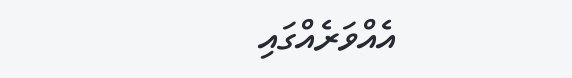އެއްވަރެއްގައި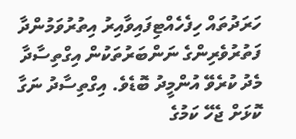ހަރަދުތައް ހިފެހެއްޓިފައިވާއިރު އިތުރުވަމުންދާ ފަތުރުވެރިންގެ ނަންބަރުތަކުން އިގްތިސާދާ މެދު ކުރެވޭ އުންމީދު ބޮޑެވެ. އިގްތިސާދު ނަގާ ކޮޅަށް ޖެހޭ ކަމުގެ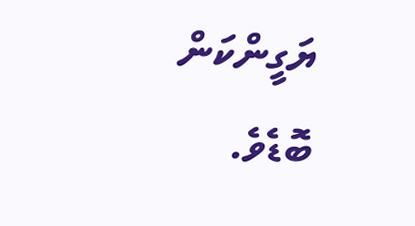ޔަގީންކަން ބޮޑެވެ.